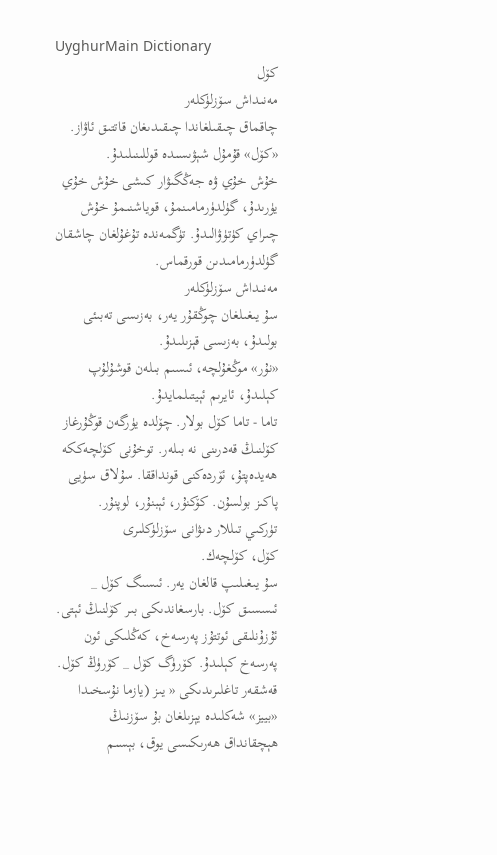UyghurMain Dictionary
كۆل
مەنىداش سۆزلۈكلەر
چاقماق چىقىلغاندا چىقىدىغان قاتتىق ئاۋاز.
«كۆل» قۇمۇل شېۋىسىدە قوللىنىلىدۇ.
خۇش خۇي ۋە جەڭگىۋار كىشى خۇش خۇي يۈرىدۇ، گۈلدۈرمامىنمۇ، قوياشنىمۇ خۇش چىراي كۈتۈۋالىدۇ. تۈگمەندە تۇغۇلغان چاشقان گۈلدۈرمامىدىن قورقماس.
مەنىداش سۆزلۈكلەر
سۇ يىغىلغان چوڭقۇر يەر، بەزىسى تەبىئى بولىدۇ، بەزىسى قېزىلىدۇ.
«نۇر» موڭغۇلچە، ئىسىم بىلەن قوشۇلۇپ كېلىدۇ، ئايرىم ئېيتىلمايدۇ.
تاما - تاما كۆل بولار. چۆلدە يۈرگەن قوڭۇرغاز كۆلنىڭ قەدرىنى نە بىلەر. توخۇنى كۆلچەككە ھەيدەپتۇ، ئۆردەكنى قونداققا. سۇلاق سۈيى پاكىز بولسۇن. كۆكنۇر، ئېبنۇر، لوپنۇر.
تۈركىي تىللار دىۋانى سۆزلۈكلىرى
كۆل، كۆلچەك.
سۇ يىغىلىپ قالغان يەر. ئىسىگ كۆل _ ئىسسىق كۆل. بارسغاندىكى بىر كۆلنىڭ ئېتى. ئۇزۇنلىقى ئوتتۇز پەرسەخ، كەڭلىكى ئون پەرسەخ كېلىدۇ. كۆرۈگ كۆل _ كۆرۈڭ كۆل. قەشقەر تاغلىرىدىكى « يىز (يازما نۇسخىدا «بييز» شەكلىدە يېزىلغان بۇ سۆزنىڭ ھېچقانداق ھەرىكىسى يوق، بېسىم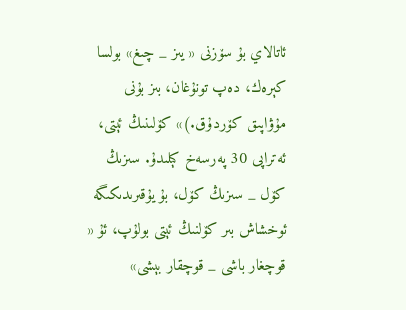ئاتالاي بۇ سۆزنى « يىز _ چىغ» بولسا كېرەك، دەپ تونۇغان، بىز بۇنى مۇۋاپىق كۆردۇق.)» كۆلىنىڭ ئېتى، ئەتراپى 30 پەرسەخ كېلىدۇ. سىزىڭ كۆل _ سىزىڭ كۆل، بۇ يۇقىرىدىكىگە ئوخشاش بىر كۆلنىڭ ئېتى بولۇپ، ئۇ « قوچغار باشى _ قوچقار بېشى»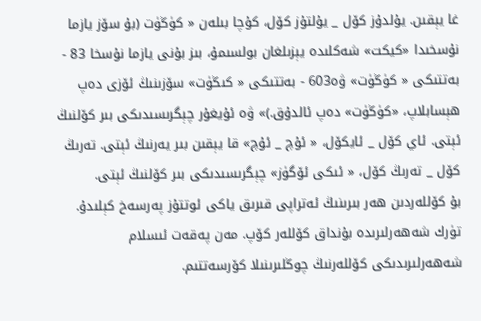غا يېقىن. يۇلدۇز كۆل _ يۇلتۇز كۆل، كۇچا بىلەن « كۈڭۈت (بۇ سۆز يازما نۇسخىدا «كيكت» شەكلىدە يېزىلغان بولسىمۇ، بىز بۇنى يازما نۇسخا 83 - بەتتىكى « كۈڭۈت» ۋە603 - بەتتىكى « كىڭۈت» سۆزىنىڭ ئۆزى دەپ ھېسابلاپ، «كۈڭۈت» دەپ ئالدۇق.)» ۋە ئۇيغۇر چېگرىسىدىكى بىر كۆلنىڭ ئېتى. ئاي كۆل _ ئايكۆل، « ئۇچ _ ئۇچ» قا يېقىن بىر يەرنىڭ ئېتى. تەرىڭ كۆل _ تەرىڭ كۆل، « ئىكى ئۆگۈز» چېگرىسىدىكى بىر كۆلنىڭ ئېتى.
بۇ كۆللەردىن ھەر بىرىنىڭ ئەتراپى قىرىق ياكى ئوتتۇز پەرسەخ كېلىدۇ. تۈرك شەھەرلىرىدە بۇنداق كۆللەر كۆپ. مەن پەقەت ئىسلام شەھەرلىرىدىكى كۆللەرنىڭ چوڭلىرىنىلا كۆرسەتتىم.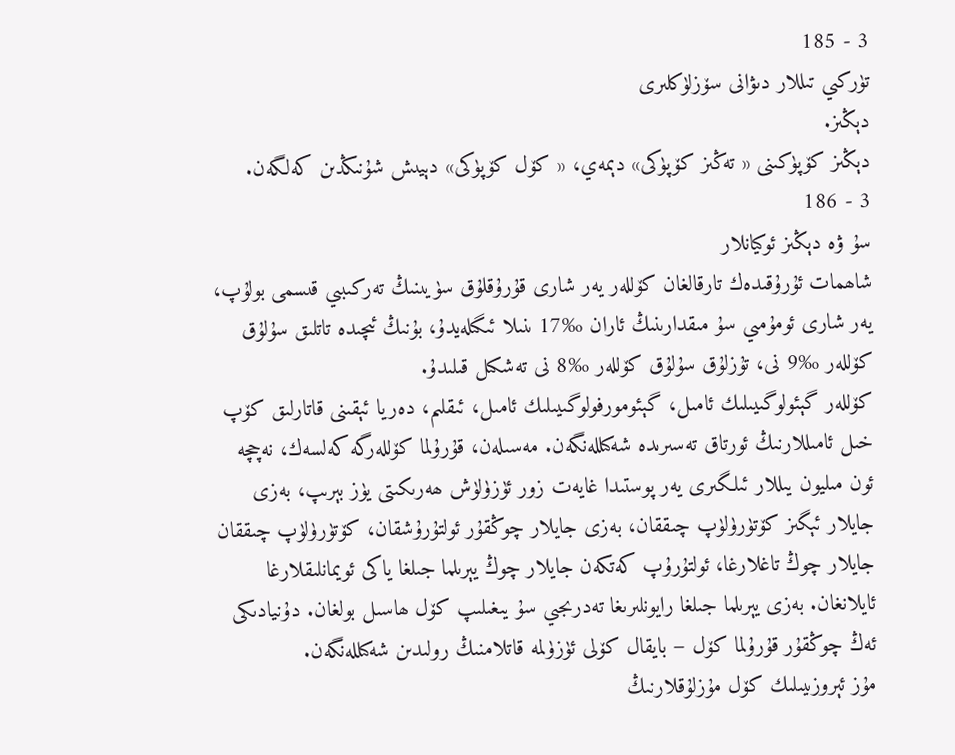3 - 185
تۈركىي تىللار دىۋانى سۆزلۈكلىرى
دېڭىز.
دېڭىز كۆپۈكىنى « تەڭىز كۆپۈكى» دېمەي، « كۆل كۆپۈكى» دېيىش شۇنىڭدىن كەلگەن.
3 - 186
سۇ ۋە دېڭىز ئوكيانلار
شاھمات ئۇرۇقىدەك تارقالغان كۆللەر يەر شارى قۇرۇقلۇق سۈيىنىڭ تەركىبىي قىسمى بولۇپ، يەر شارى ئومۇمىي سۇ مىقدارىنىڭ ئاران ‰17 ىنىلا ئىگىلەيدۇ، بۇنىڭ ئىچىدە تاتلىق سۇلۇق كۆللەر ‰9 نى، تۇزلۇق سۇلۇق كۆللەر ‰8 نى تەشكىل قىلىدۇ.
كۆللەر گېئولوگىيىلىك ئامىل، گېئومورفولوگىيىلىك ئامىل، ئىقلىم، دەريا ئېقىنى قاتارلىق كۆپ خىل ئامىللارنىڭ ئورتاق تەسىرىدە شەكىللەنگەن. مەسىلەن، قۇرۇلما كۆللەرگە كەلسەك، نەچچە ئون مىليون يىللار ئىلگىرى يەر پوستىدا غايەت زور ئۈزۈلۈش ھەرىكىتى يۈز بېرىپ، بەزى جايلار ئېگىز كۆتۈرۈلۈپ چىققان، بەزى جايلار چوڭقۇر ئولتۇرۇشقان، كۆتۈرۈلۈپ چىققان جايلار چوڭ تاغلارغا، ئولتۇرۇپ كەتكەن جايلار چوڭ يېرىلما جىلغا ياكى ئويمانلىقلارغا ئايلانغان. بەزى يېرىلما جىلغا رايونلىرىغا تەدرىجىي سۇ يىغىلىپ كۆل ھاسىل بولغان. دۇنيادىكى ئەڭ چوڭقۇر قۇرۇلما كۆل − بايقال كۆلى ئۈزۈلمە قاتلامنىڭ رولىدىن شەكىللەنگەن.
مۇز ئېروزىيىلىك كۆل مۇزلۇقلارنىڭ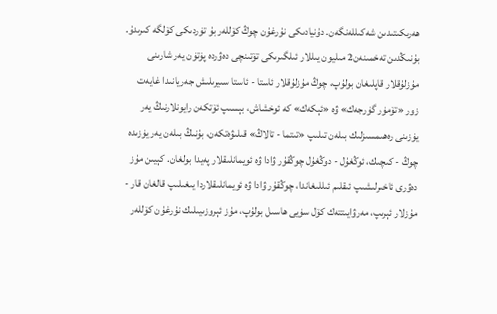ھەرىكىتىدىن شەكىللەنگەن. دۇنيادىكى نۇرغۇن چوڭ كۆللەر بۇ تۈردىكى كۆلگە كىرىدۇ. بۇنىڭدىن تەخمىنەن2 مىليون يىللار ئىلگىرىكى تۆتىنچى دەۋردە پۈتۈن يەر شارىنى مۇزلۇقلار قاپلىغان بولۇپ، چوڭ مۇزلۇقلار ئاستا - ئاستا سىيرىلىش جەريانىدا غايەت زور «تۆمۈر گۈرجەك» ۋە «ئېكەك» كە ئوخشاش، بېسىپ ئۆتكەن رايونلارنىڭ يەر يۈزىنى رەھىمسىزلىك بىلەن تىلىپ «تىتما - تالاڭ» قىلىۋەتكەن، بۇنىڭ بىلەن يەر يۈزىدە چوڭ - كىچىك، ئوڭغۇل - دوڭغۇل چوڭقۇر ۋادا ۋە ئويمانلىقلار پەيدا بولغان. كېيىن مۇز دەۋرى ئاخىرلىشىپ ئىقلىم ئىللىغاندا، چوڭقۇر ۋادا ۋە ئويمانلىقلاردا يىغىلىپ قالغان قار - مۇزلار ئېرىپ، مەرۋايىتتەك كۆل سۈيى ھاسىل بولۇپ، مۇز ئېروزىيىلىك نۇرغۇن كۆللەر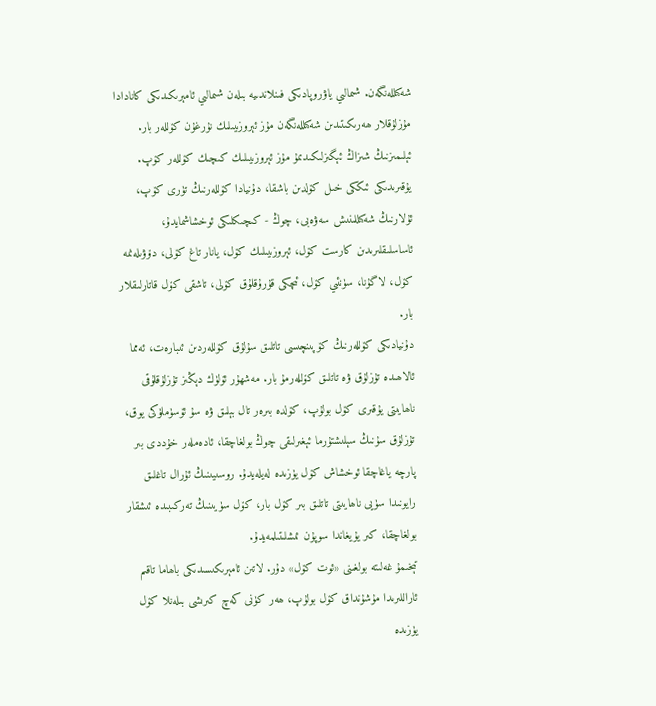شەكىللەنگەن. شىمالىي ياۋروپادىكى فىنلاندىيە بىلەن شىمالىي ئامېرىكىدىكى كانادادا مۇزلۇقلار ھەرىكىتىدىن شەكىللەنگەن مۇز ئېروزىيىلىك نۇرغۇن كۆللەر بار. ئېلىمىزنىڭ شىزاڭ ئېگىزلىكىدىمۇ مۇز ئېروزىيىلىك كىچىك كۆللەر كۆپ.
يۇقىرىدىكى ئىككى خىل كۆلدىن باشقا، دۇنيادا كۆللەرنىڭ تۈرى كۆپ، ئۇلارنىڭ شەكىللىنىش سەۋەبى، چوڭ - كىچىكلىكى ئوخشاشمايدۇ، ئاساسلىقلىرىدىن كارست كۆل، ئېروزىيىلىك كۆل، يانار تاغ كۆلى، دۆۋىلەنمە كۆل، لاگۇنا، سۈنئىي كۆل، ئىچكى قۇرۇقلۇق كۆلى، تاشقى كۆل قاتارلىقلار بار.
دۇنيادىكى كۆللەرنىڭ كۆپىنچىسى تاتلىق سۇلۇق كۆللەردىن ئىبارەت، ئەمما ئالاھىدە تۇزلۇق ۋە تاتلىق كۆللەرمۇ بار. مەشھۇر ئۆلۈك دېڭىز تۇزلۇقلۇقى ناھايىتى يۇقىرى كۆل بولۇپ، كۆلدە بىرەر تال بېلىق ۋە سۇ ئۆسۈملۈكى يوق، تۇزلۇق سۇنىڭ سېلىشتۇرما ئېغىرلىقى چوڭ بولغاچقا، ئادەملەر خۇددى بىر پارچە ياغاچقا ئوخشاش كۆل يۈزىدە لەيلەيدۇ. روسىيىنىڭ ئۇرال تاغلىق رايونىدا سۈيى ناھايىتى تاتلىق بىر كۆل بار، كۆل سۈيىنىڭ تەركىبىدە ئىشقار بولغاچقا، كىر يۇيغاندا سوپۇن ئىشلىتىلمەيدۇ.
تېخىمۇ غەلىتە بولغىنى «ئوت كۆل» دۇر. لاتىن ئامېرىكىسىدىكى باھاما تاقىم ئاراللىرىدا مۇشۇنداق كۆل بولۇپ، ھەر كۈنى كەچ كىرىشى بىلەنلا كۆل يۈزىدە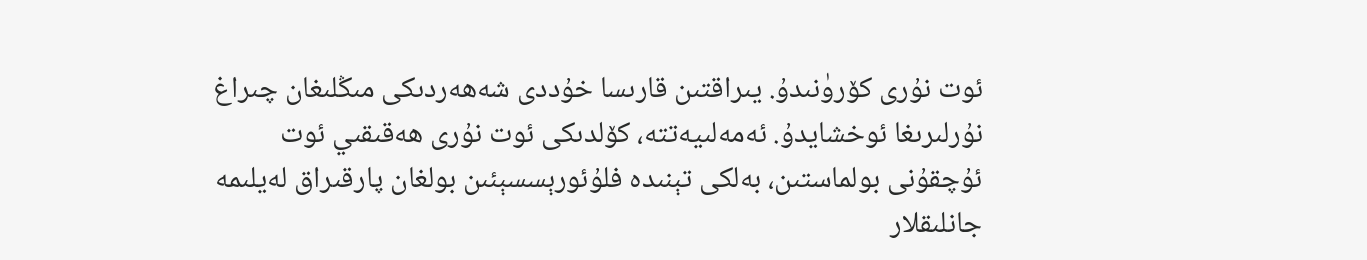ئوت نۇرى كۆرۈنىدۇ. يىراقتىن قارىسا خۇددى شەھەردىكى مىڭلىغان چىراغ نۇرلىرىغا ئوخشايدۇ. ئەمەلىيەتتە، كۆلدىكى ئوت نۇرى ھەقىقىي ئوت ئۇچقۇنى بولماستىن، بەلكى تېنىدە فلۇئورېسسېئىن بولغان پارقىراق لەيلىمە جانلىقلار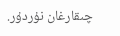چىقارغان نۇردۇر.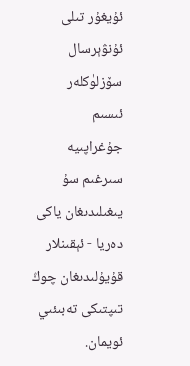ئۇيغۇر تىلى ئۇنۋېرسال سۆزلۈكلەر
ئىسىم
جۇغراپىيە
سىرغىم سۇ يىغىلىدىغان ياكى دەريا - ئېقىنلار قۇيۇلىدىغان چوڭ تىپتىكى تەبىئىي ئويمان.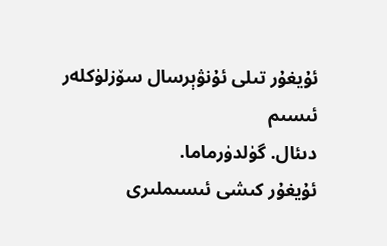ئۇيغۇر تىلى ئۇنۋېرسال سۆزلۈكلەر
ئىسىم
دىئال. گۈلدۈرماما.
ئۇيغۇر كىشى ئىسىملىرى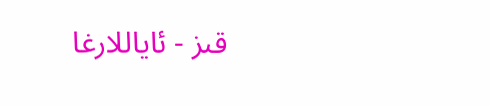قىز - ئاياللارغا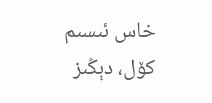خاس ئىسىم
كۆل، دېڭىز